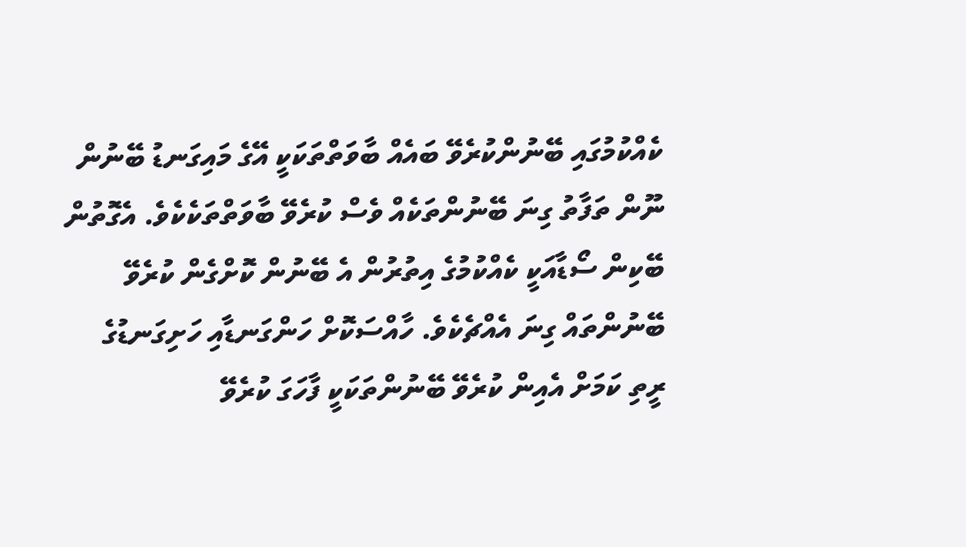ކެއްކުމުގައި ބޭނުންކުރެވޭ ބައެއް ބާވަތްތަކަކީ އޭގެ މައިގަނޑު ބޭނުން ނޫން ތަފާތު ގިނަ ބޭނުންތަކެއް ވެސް ކުރެވޭ ބާވަތްތަކެކެވެ. އެގޮތުން ބޭކިން ސޯޑާއަކީ ކެއްކުމުގެ އިތުރުން އެ ބޭނުން ކޮށްގެން ކުރެވޭ ބޭނުންތައް ގިނަ އެއްޗެކެވެ. ހާއްސަކޮށް ހަންގަނޑާއި ހަށިގަނޑުގެ ރީތި ކަމަށް އެއިން ކުރެވޭ ބޭނުންތަކަކީ ފާހަގަ ކުރެވޭ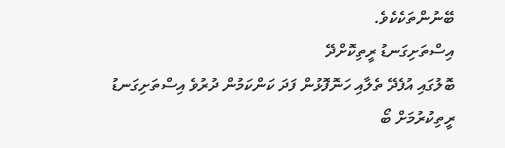ބޭނުންތަކެކެވެ.
އިސްތަށިގަނޑު ރީތިކޮށްދޭ
ބޮލުގައި އުފެދޭ ތެލާއި ހަނޮފޮޅުން ފަދަ ކަންކަމުން ދުރުވެ އިސްތަށިގަނޑު ރީތިކުރުމަށް ބޯ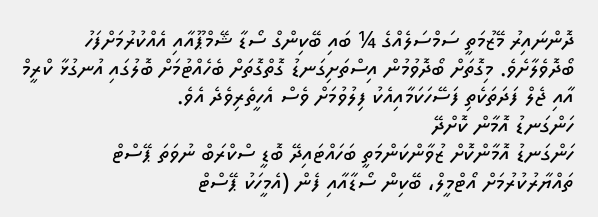ދޮންނައިރު މޭޒުމަތީ ސަމްސަލެއްގެ ¼ ބައި ބޭކިންގް ސޯޑާ ޝޭމްޕޫއާއި އެއްކުރުމަށްފަހު ބޯދޮވެލާށެވެ. މިގޮތަށް ބޯދޮވުމުން އިސްތަށިގަނޑު ގޮތްގޮތަށް ބެހެއްޓުމަށް ބޮލުގައި އުނގުޅާ ކްރީމް އާއި ޖެލް ފަދަތަކެތި ފަސޭހަކަމާއިއެކު ފިލުވުމަށް ވެސް އެހީތެރިވެދެ އެވެ.
ހަންގަނޑު އޮމާން ކޮށްދޭ
ހަންގަނޑު އޮމާންކޮށް ޒުވާންކަންމަތީ ބަހައްޓައިދޭ ބޮޑީ ސްކްރަބް ނުވަތަ ޕޭސްޓް ތައްޔާރުކުރުމަށް އޯޓްމީލް، ބޭކިން ސޯޑާއާއި ފެން (އެމީހަކު ޕޭސްޓް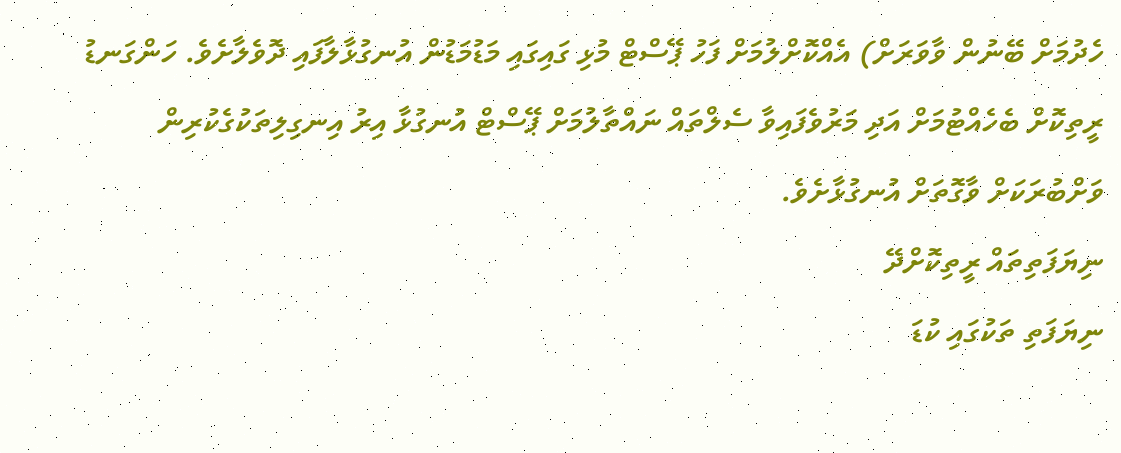ހެދުމަށް ބޭނުން ވާވަރަށް) އެއްކޮށްލުމަށް ފަހު ޕޭސްޓް މުޅި ގައިގައި މަޑުމަޑުން އުނގުޅާލާފައި ދޮވެލާށެވެ. ހަންގަނޑު ރީތިކޮށް ބެހެއްޓުމަށް އަދި މަރުވެފައިވާ ސެލްތައް ނައްތާލުމަށް ޕޭސްޓް އުނގުޅާ އިރު އިނގިލިތަކުގެކުރިން ވަށްބުރަކަށް ވާގޮތަށް އުނގުޅާށެވެ.
ނިޔަފަތިތައް ރީތިކޮށްދޭ
ނިޔަފަތި ތަކުގައި ކުޑަ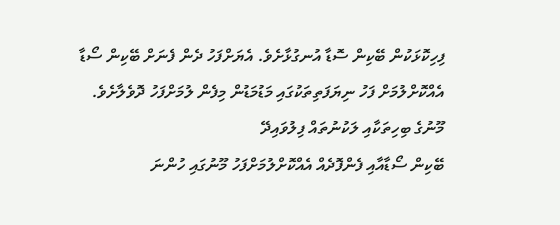ފިހިކޮޅަކުން ބޭކިން ސޮޑާ އުނގުޅާށެވެ. އެޔަށްފަހު ދެން ފެނަށް ބޭކިން ސޯޑާ އެއްކޮށްލުމަށް ފަހު ނިޔަފަތިތަކުގައި މަޑުމަޑުން މިފެން ލުމަށްފަހު ދޮވެލާށެވެ.
މޫނުގެ ބިހިތަކާއި ލަކުނުތައް ފިލުވައިދޭ
ބޭކިން ސޯޑާއާއި ފެންފޮދެއް އެއްކޮށްލުމަށްފަހު މޫނުގައި ހުންނަ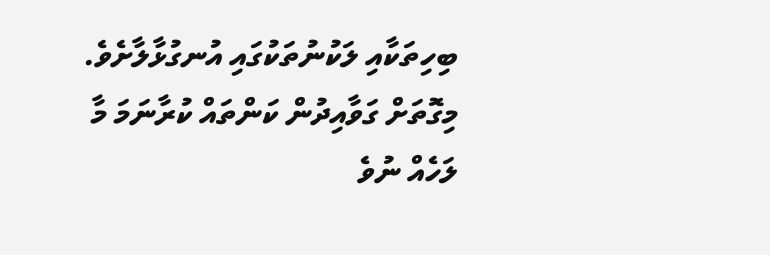ބިހިތަކާއި ލަކުނުތަކުގައި އުނގުޅާލާށެވެ. މިގޮތަށް ގަވާއިދުން ކަންތައް ކުރާނަމަ މާ ލަހެއް ނުވެ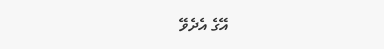އޭގެ އެދެވޭ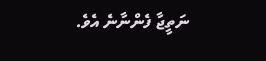ނަތީޖާ ފެންނާނެ އެވެ.